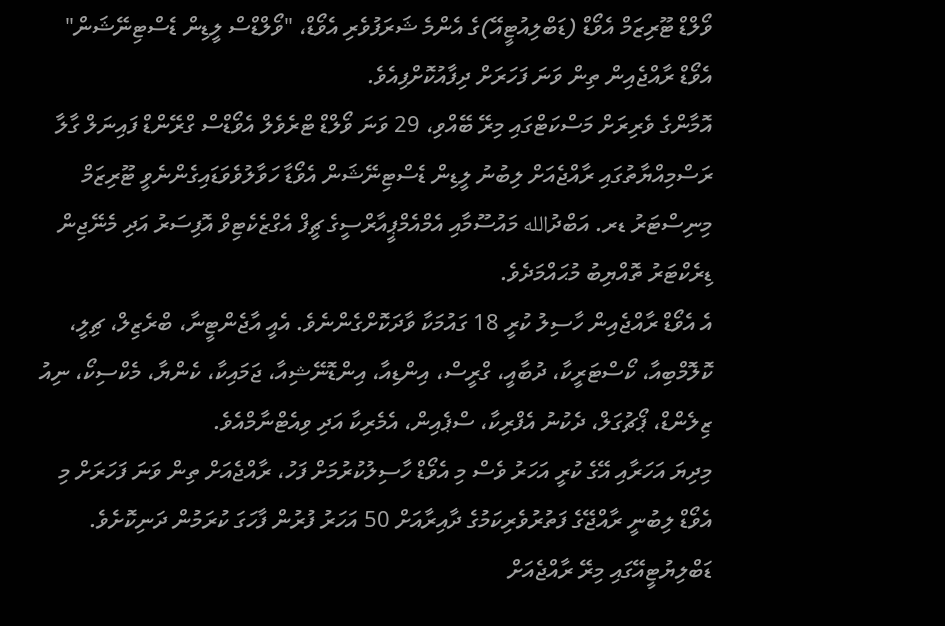ވޯލްޑް ޓޫރިޒަމް އެވޯޑް (ޑަބްލިއުޓީއޭ)ގެ އެންމެ ޝަރަފުވެރި އެވޯޑް، "ވޯލްޑްސް ލީޑިން ޑެސްޓިނޭޝަން" އެވޯޑް ރާއްޖެއިން ތިން ވަނަ ފަހަރަށް ދިފާއުކޮށްފިއެވެ.
އޮމާންގެ ވެރިރަށް މަސްކަޓްގައި މިރޭ ބޭއްވި، 29 ވަނަ ވޯލްޑް ޓްރެވެލް އެވޯޑްސް ގްރޭންޑް ފައިނަލް ގާލާ ރަސްމިއްޔާތުގައި ރާއްޖެއަށް ލިބުނު ލީޑިން ޑެސްޓިނޭޝަން އެވޯޑާ ހަވާލުވެވަޑައިގެންނެވީ ޓޫރިޒަމް މިނިސްޓަރު ޑރ. އަބްދުالله މައުސޫމާއި އެމްއެމްޕީއާރްސީގެ ޗީފް އެގްޒެކެޓިވް އޮފިސަރު އަދި މެނޭޖިން ޑިރެކްޓަރު ތޮއްޔިބު މުޙައްމަދެވެ.
އެ އެވޯޑް ރާއްޖެއިން ހާސިލު ކުރީ 18 ގައުމަކާ ވާދަކޮށްގެންނެވެ. އެއީ އާޖެންޓީނާ، ބްރެޒިލް، ޗިލީ، ކޮލޮމްބިއާ، ކޯސްޓަރީކާ، ދުބާއީ، ގްރީސް، އިންޑިއާ، އިންޑޮނޭޝިއާ، ޖަމައިކާ، ކެންޔާ، މެކްސިކޯ، ނިއު ޒިލެންޑް، ޕޯޗުގަލް، ދެކުނު އެފްރިކާ، ސްޕެއިން، އެމެރިކާ އަދި ވިއެޓްނާމްއެވެ.
މިދިޔަ އަހަރާއި އޭގެ ކުރީ އަހަރު ވެސް މި އެވޯޑް ހާސިލުކުރުމަށް ފަހު، ރާއްޖެއަށް ތިން ވަނަ ފަހަރަށް މި އެވޯޑް ލިބުނީ ރާއްޖޭގެ ފަތުރުވެރިކަމުގެ ދާއިރާއަށް 50 އަހަރު ފުރުން ފާހަގަ ކުރަމުން ދަނިކޮށެވެ.
ޑަބްލިޔުޓީއޭގައި މިރޭ ރާއްޖެއަށް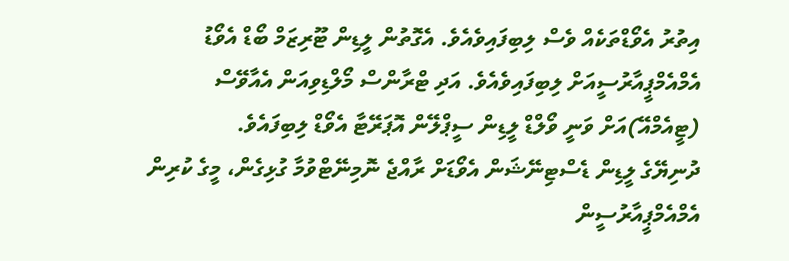އިތުރު އެވޯޑްތަކެއް ވެސް ލިބިފައިވެއެވެ. އެގޮތުން ލީޑިން ޓޫރިޒަމް ބޯޑް އެވޯޑު އެމްއެމްޕީއާރުސީއަށް ލިބިފައިވެއެވެ. އަދި ޓްރާންސް މޯލްޑިވިއަން އެއާވޭސް (ޓީއެމްއޭ)އަށް ވަނީ ވޯލްޑް ލީޑިން ސީޕްލޭން އޮޕަރޭޓާ އެވޯޑް ލިބިފައެވެ.
ދުނިޔޭގެ ލީޑިން ޑެސްޓިނޭޝަން އެވޯޑަށް ރާއްޖެ ނޮމިނޭޓްވުމާ ގުޅިގެން، މީގެ ކުރިން އެމްއެމްޕީއާރުސީން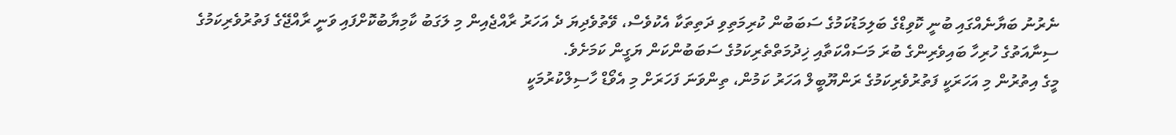ނެރުނު ބަޔާނެއްގައި ބުނީ ކޮވިޑްގެ ބަލިމަޑުކަމުގެ ސަބަބުން ކުރިމަތިވި ދަތިތަކާ އެކުވެސް، ވޭތުވެދިޔަ ދެ އަހަރު ރާއްޖެއިން މި ލަގަބު ކާމިޔާބުކޮށްފައި ވަނީ ރާއްޖޭގެ ފަތުރުވެރިކަމުގެ ސިނާއަތުގެ ހުރިހާ ބައިވެރިންގެ ބުރަ މަސައްކަތާއި ޚިދުމަތްތެރިކަމުގެ ސަބަބުންކަން ޔަގީން ކަމަށެވެ.
މީގެ އިތުރުން މި އަހަރަކީ ފަތުރުވެރިކަމުގެ ރަންޔޫބީލް އަހަރު ކަމުން، ތިންވަނަ ފަހަރަށް މި އެވޯޑް ހާސިލްކުރުމަކީ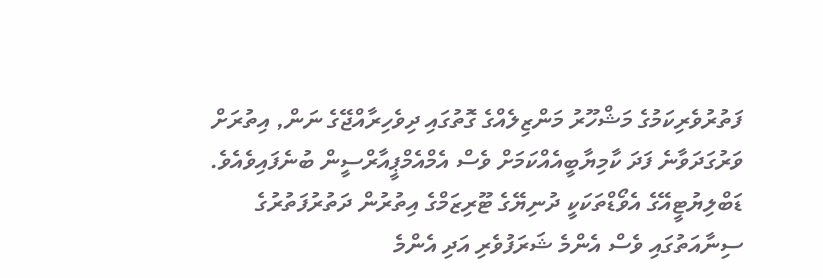ފަތުރުވެރިކަމުގެ މަޝްހޫރު މަންޒިލެއްގެ ގޮތުގައި ދިވެހިރާއްޖޭގެ ނަން, އިތުރަށް ވަރުގަދަވާނެ ފަދަ ކާމިޔާބީއެއްކަމަށް ވެސް އެމްއެމްޕީއާރްސީން ބުނެފައިވެއެވެ.
ޑަބްލިޔުޓީއޭގެ އެވޯޑްތަކަކީ ދުނިޔޭގެ ޓޫރިޒަމްގެ އިތުރުން ދަތުރުފަތުރުގެ ސިނާއަތުގައި ވެސް އެންމެ ޝަރަފުވެރި އަދި އެންމެ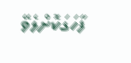ފާހަގަކޮށްލެވޭ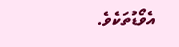އެވޯޑުތަކެވެ.